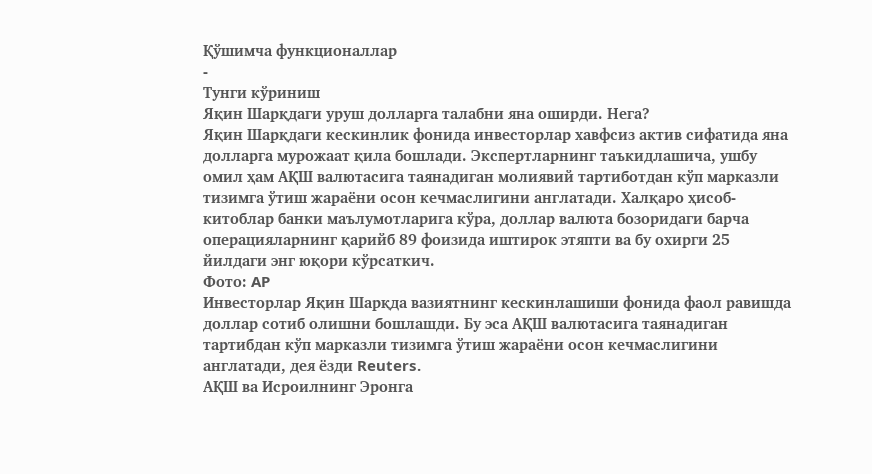Қўшимча функционаллар
-
Тунги кўриниш
Яқин Шарқдаги уруш долларга талабни яна оширди. Нега?
Яқин Шарқдаги кескинлик фонида инвесторлар хавфсиз актив сифатида яна долларга мурожаат қила бошлади. Экспертларнинг таъкидлашича, ушбу омил ҳам АҚШ валютасига таянадиган молиявий тартиботдан кўп марказли тизимга ўтиш жараёни осон кечмаслигини англатади. Халқаро ҳисоб-китоблар банки маълумотларига кўра, доллар валюта бозоридаги барча операцияларнинг қарийб 89 фоизида иштирок этяпти ва бу охирги 25 йилдаги энг юқори кўрсаткич.
Фото: AP
Инвесторлар Яқин Шарқда вазиятнинг кескинлашиши фонида фаол равишда доллар сотиб олишни бошлашди. Бу эса АҚШ валютасига таянадиган тартибдан кўп марказли тизимга ўтиш жараёни осон кечмаслигини англатади, дея ёзди Reuters.
АҚШ ва Исроилнинг Эронга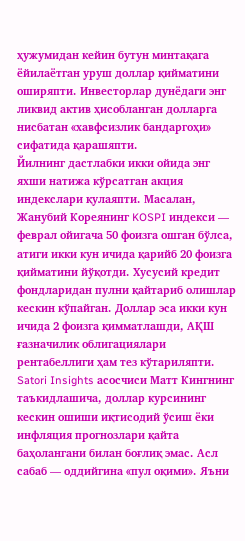ҳужумидан кейин бутун минтақага ёйилаётган уруш доллар қийматини оширяпти. Инвесторлар дунёдаги энг ликвид актив ҳисобланган долларга нисбатан «хавфсизлик бандаргоҳи» сифатида қарашяпти.
Йилнинг дастлабки икки ойида энг яхши натижа кўрсатган акция индекслари қулаяпти. Масалан, Жанубий Кореянинг KOSPI индекси — феврал ойигача 50 фоизга ошган бўлса, атиги икки кун ичида қарийб 20 фоизга қийматини йўқотди. Хусусий кредит фондларидан пулни қайтариб олишлар кескин кўпайган. Доллар эса икки кун ичида 2 фоизга қимматлашди, АҚШ ғазначилик облигациялари рентабеллиги ҳам тез кўтариляпти.
Satori Insights асосчиси Матт Кингнинг таъкидлашича, доллар курсининг кескин ошиши иқтисодий ўсиш ёки инфляция прогнозлари қайта баҳолангани билан боғлиқ эмас. Асл сабаб — оддийгина «пул оқими». Яъни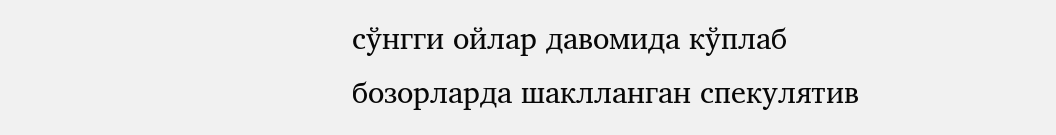сўнгги ойлар давомида кўплаб бозорларда шаклланган спекулятив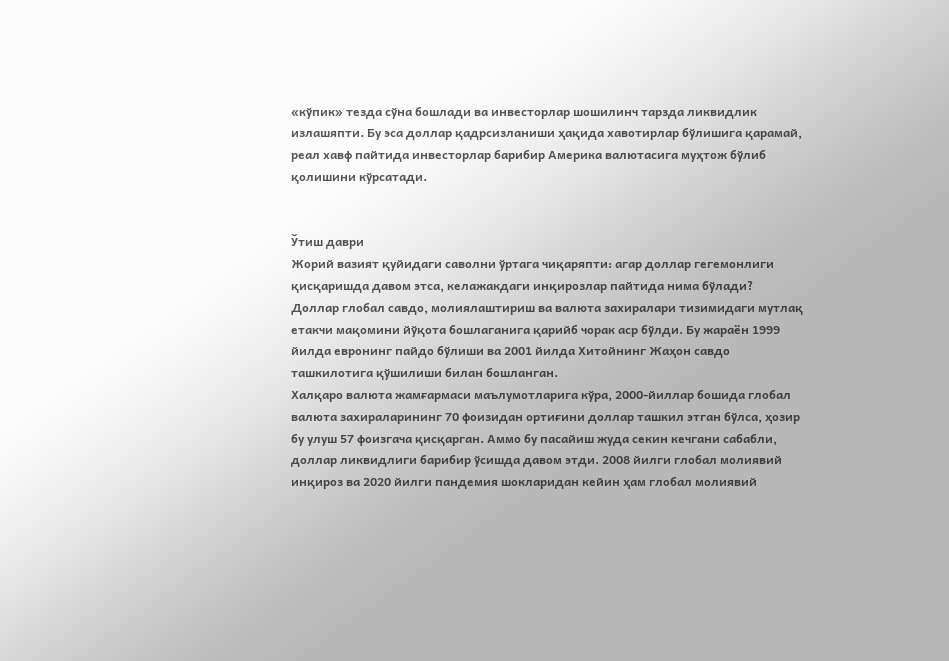«кўпик» тезда сўна бошлади ва инвесторлар шошилинч тарзда ликвидлик излашяпти. Бу эса доллар қадрсизланиши ҳақида хавотирлар бўлишига қарамай, реал хавф пайтида инвесторлар барибир Америка валютасига муҳтож бўлиб қолишини кўрсатади.


Ўтиш даври
Жорий вазият қуйидаги саволни ўртага чиқаряпти: агар доллар гегемонлиги қисқаришда давом этса, келажакдаги инқирозлар пайтида нима бўлади?
Доллар глобал савдо, молиялаштириш ва валюта захиралари тизимидаги мутлақ етакчи мақомини йўқота бошлаганига қарийб чорак аср бўлди. Бу жараён 1999 йилда евронинг пайдо бўлиши ва 2001 йилда Хитойнинг Жаҳон савдо ташкилотига қўшилиши билан бошланган.
Халқаро валюта жамғармаси маълумотларига кўра, 2000-йиллар бошида глобал валюта захираларининг 70 фоизидан ортиғини доллар ташкил этган бўлса, ҳозир бу улуш 57 фоизгача қисқарган. Аммо бу пасайиш жуда секин кечгани сабабли, доллар ликвидлиги барибир ўсишда давом этди. 2008 йилги глобал молиявий инқироз ва 2020 йилги пандемия шокларидан кейин ҳам глобал молиявий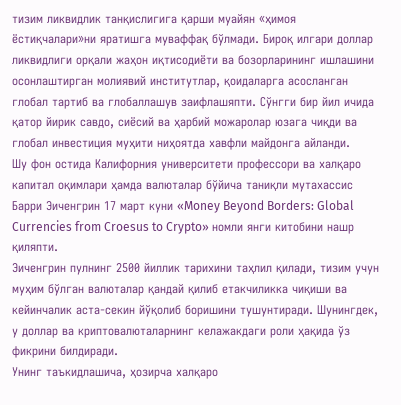тизим ликвидлик танқислигига қарши муайян «ҳимоя ёстиқчалари»ни яратишга муваффақ бўлмади. Бироқ илгари доллар ликвидлиги орқали жаҳон иқтисодиёти ва бозорларининг ишлашини осонлаштирган молиявий институтлар, қоидаларга асосланган глобал тартиб ва глобаллашув заифлашяпти. Сўнгги бир йил ичида қатор йирик савдо, сиёсий ва ҳарбий можаролар юзага чиқди ва глобал инвестиция муҳити ниҳоятда хавфли майдонга айланди.
Шу фон остида Калифорния университети профессори ва халқаро капитал оқимлари ҳамда валюталар бўйича таниқли мутахассис Барри Эиченгрин 17 март куни «Money Beyond Borders: Global Currencies from Croesus to Crypto» номли янги китобини нашр қиляпти.
Эиченгрин пулнинг 2500 йиллик тарихини таҳлил қилади, тизим учун муҳим бўлган валюталар қандай қилиб етакчиликка чиқиши ва кейинчалик аста-секин йўқолиб боришини тушунтиради. Шунингдек, у доллар ва криптовалюталарнинг келажакдаги роли ҳақида ўз фикрини билдиради.
Унинг таъкидлашича, ҳозирча халқаро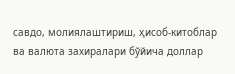савдо, молиялаштириш, ҳисоб-китоблар ва валюта захиралари бўйича доллар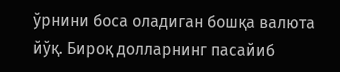ўрнини боса оладиган бошқа валюта йўқ. Бироқ долларнинг пасайиб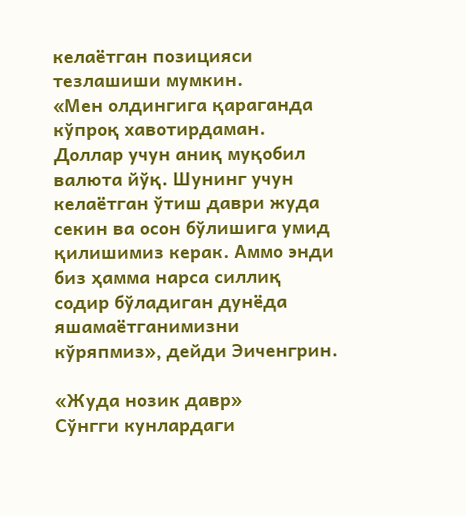келаётган позицияси тезлашиши мумкин.
«Мен олдингига қараганда кўпроқ хавотирдаман. Доллар учун аниқ муқобил валюта йўқ. Шунинг учун келаётган ўтиш даври жуда секин ва осон бўлишига умид қилишимиз керак. Аммо энди биз ҳамма нарса силлиқ содир бўладиган дунёда яшамаётганимизни кўряпмиз», дейди Эиченгрин.

«Жуда нозик давр»
Сўнгги кунлардаги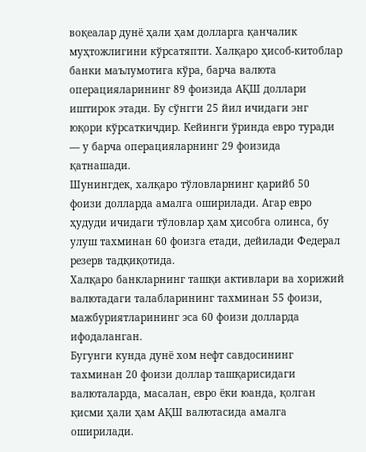воқеалар дунё ҳали ҳам долларга қанчалик муҳтожлигини кўрсатяпти. Халқаро ҳисоб-китоблар банки маълумотига кўра, барча валюта операцияларининг 89 фоизида АҚШ доллари иштирок этади. Бу сўнгги 25 йил ичидаги энг юқори кўрсаткичдир. Кейинги ўринда евро туради — у барча операцияларнинг 29 фоизида қатнашади.
Шунингдек, халқаро тўловларнинг қарийб 50 фоизи долларда амалга оширилади. Агар евро ҳудуди ичидаги тўловлар ҳам ҳисобга олинса, бу улуш тахминан 60 фоизга етади, дейилади Федерал резерв тадқиқотида.
Халқаро банкларнинг ташқи активлари ва хорижий валютадаги талабларининг тахминан 55 фоизи, мажбуриятларининг эса 60 фоизи долларда ифодаланган.
Бугунги кунда дунё хом нефт савдосининг тахминан 20 фоизи доллар ташқарисидаги валюталарда, масалан, евро ёки юанда, қолган қисми ҳали ҳам АҚШ валютасида амалга оширилади.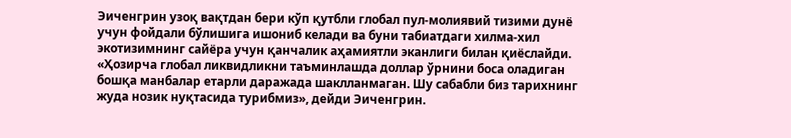Эиченгрин узоқ вақтдан бери кўп қутбли глобал пул-молиявий тизими дунё учун фойдали бўлишига ишониб келади ва буни табиатдаги хилма-хил экотизимнинг сайёра учун қанчалик аҳамиятли эканлиги билан қиёслайди.
«Ҳозирча глобал ликвидликни таъминлашда доллар ўрнини боса оладиган бошқа манбалар етарли даражада шаклланмаган. Шу сабабли биз тарихнинг жуда нозик нуқтасида турибмиз», дейди Эиченгрин.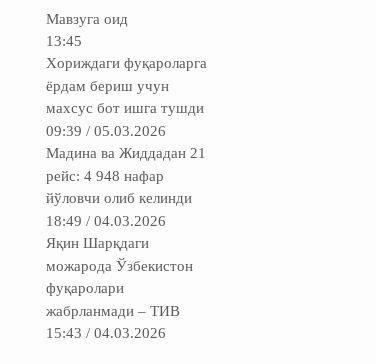Мавзуга оид
13:45
Хориждаги фуқароларга ёрдам бериш учун махсус бот ишга тушди
09:39 / 05.03.2026
Мадина ва Жиддадан 21 рейс: 4 948 нафар йўловчи олиб келинди
18:49 / 04.03.2026
Яқин Шарқдаги можарода Ўзбекистон фуқаролари жабрланмади – ТИВ
15:43 / 04.03.2026